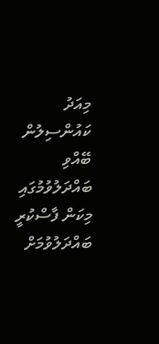މިއަދު ކައުންސިލުން ބޭއްވި ބައްދަލުވުމުގައި މިކަން ފާސްކުރީ ބައްދަލުވުމަށް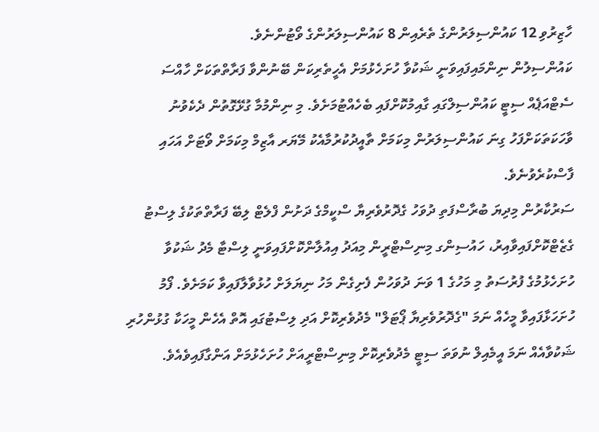ހާޒިރުވި 12 ކައުންސިލަރުންގެ ތެރެއިން 8 ކައުންސިލަރުންގެ ވޯޓުންނެވެ.
ކައުންސިލުން ނިންމައިފައިވަނީ ޝަކުވާ ހުށަހެޅުމަށް އެހީތެރިކަން ބޭނުންވާ ފަރާތްތަކަށް ހާއްސަ ސެޓްއަޕެއް ސިޓީ ކައުންސިލްގައި ގާއިމުކޮށްފައި ބެހެއްޓުމަށެވެ. މި ނިންމުމާ ގުޅޭގޮތުން ދެކެވުނު ވާހަކަތަކަށްފަހު ގިނަ ކައުންސިލަރުން މިކަމަށް ތާއީދުކުރުމާއެކު މޭޔަރ އާޒިމް މިކަމަށް ވޯޓަށް އަހައި ފާސްކުރެވުނެވެ.
ސަރުކާރުން މިދިޔަ ބުރާސްފަތި ދުވަހު ގެދޮރުވެރިޔާ ސްކީމްގެ ދަށުން ފްލެޓް ލިބޭ ފަރާތްތަކުގެ ލިސްޓު ގެޒެޓްކޮށްފައިވާއިރު، ހައުސިންގ މިނިސްޓްރީން މިއަދު އިއުލާންކޮށްފައިވަނީ ލިސްޓާ މެދު ޝަކުވާ ހުށަހެޅުމުގެ ފުރުސަތު މި މަހުގެ 1 ވަނަ ދުވަހުން ފެށިގެން މަހު ނިޔަލަށް ހުޅުވާލާފައިވާ ކަމަށެވެ. ފޯމު ހުށަހަޅާފައިވާ މީހެއް ނަމަ "ގެދޮރުވެރިޔާ ޕޯޓަލް" މެދުވެރިކޮށް އަދި ލިސްޓުގައި އޮތް އެހެން މީހަކާ ގުޅުންހުރި ޝަކުވާއެއް ނަމަ އީމެއިލް ނުވަތަ ސިޓީ މެދުވެރިކޮށް މިނިސްޓްރީއަށް ހުށަހެޅުމަށް އަންގާފައިވެއެވެ.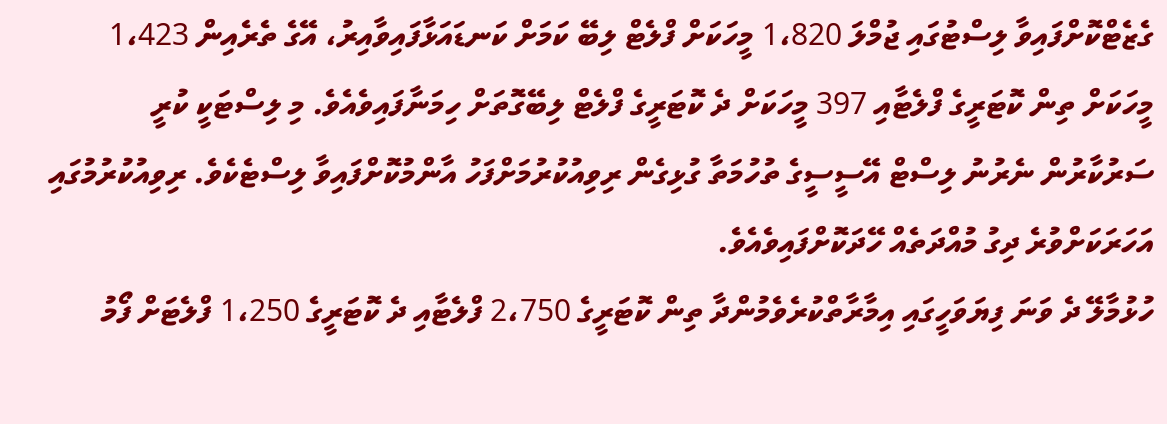ގެޒެޓްކޮށްފައިވާ ލިސްޓުގައި ޖުމްލަ 1،820 މީހަކަށް ފްލެޓް ލިބޭ ކަމަށް ކަނޑައަޅާފައިވާއިރު، އޭގެ ތެރެއިން 1،423 މީހަކަށް ތިން ކޮޓަރީގެ ފްލެޓާއި 397 މީހަކަށް ދެ ކޮޓަރީގެ ފްލެޓް ލިބޭގޮތަށް ހިމަނާފައިވެއެވެ. މި ލިސްޓަކީ ކުރީ ސަރުކާރުން ނެރުނު ލިސްޓް އޭސީސީގެ ތުހުމަތާ ގުޅިގެން ރިވިއުކުރުމަށްފަހު އާންމުކޮށްފައިވާ ލިސްޓެކެވެ. ރިވިއުކުރުމުގައި އަހަރަކަށްވުރެ ދިގު މުއްދަތެއް ހޭދަކޮށްފައިވެއެވެ.
ހުޅުމާލޭ ދެ ވަނަ ފިޔަވަހީގައި އިމާރާތްކުރެވެމުންދާ ތިން ކޮޓަރީގެ 2،750 ފްލެޓާއި ދެ ކޮޓަރީގެ 1،250 ފްލެޓަށް ފޯމު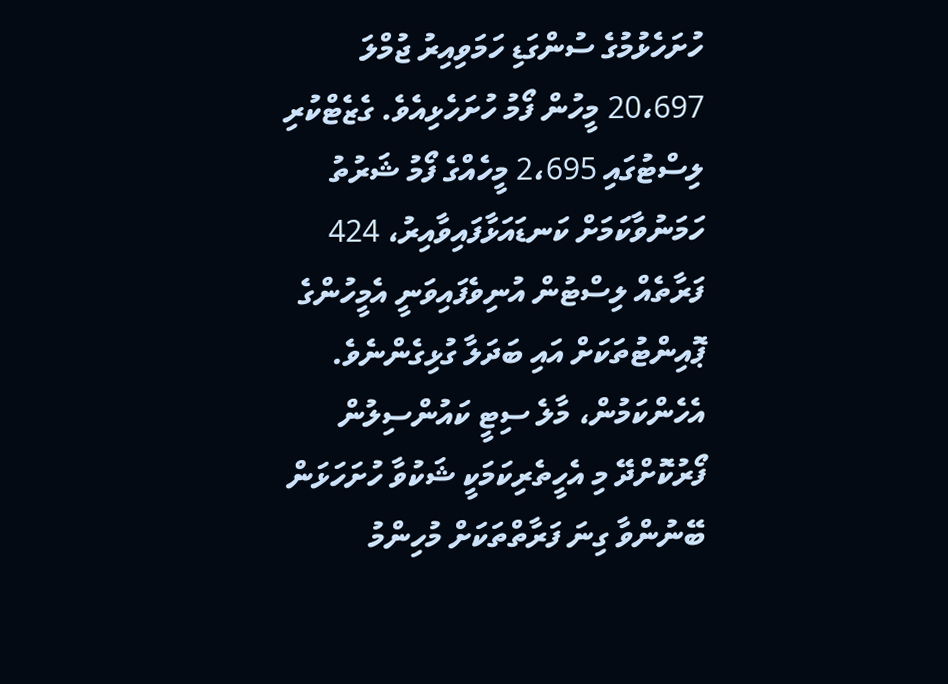ހުށަހެޅުމުގެ ސުންގަޑި ހަމަވިއިރު ޖުމްލަ 20،697 މީހުން ފޯމު ހުށަހެޅިއެވެ. ގެޒެޓްކުރި ލިސްޓުގައި 2،695 މީހެއްގެ ފޯމު ޝަރުތު ހަމަނުވާކަމަށް ކަނޑައަޅާފައިވާއިރު، 424 ފަރާތެއް ލިސްޓުން އުނިވެފައިވަނީ އެމީހުންގެ ޕޮއިންޓުތަކަށް އައި ބަދަލާ ގުޅިގެންނެވެ. އެހެންކަމުން، މާލެ ސިޓީ ކައުންސިލުން ފޯރުކޮށްދޭ މި އެހީތެރިކަމަކީ ޝަކުވާ ހުށަހަޅަން ބޭނުންވާ ގިނަ ފަރާތްތަކަށް މުހިންމު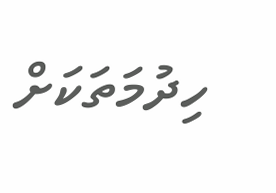ހިދުމަތަކަށް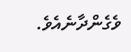ވެގެންދާނެއެވެ.